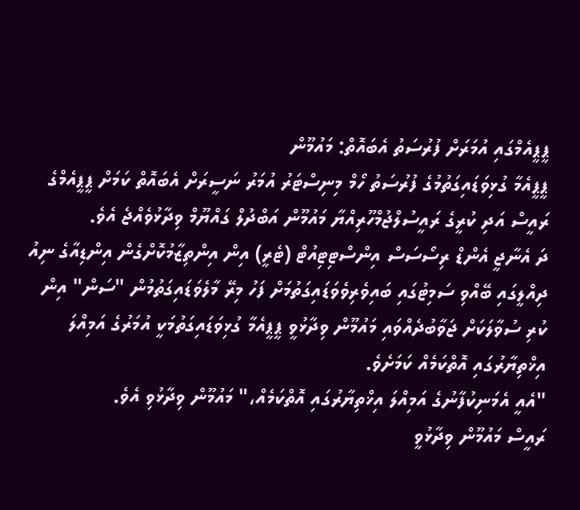ޕީޕީއެމްގައި އުމަރަށް ފުރުސަތު އެބައޮތް: މައުމޫން
ޕީޕީއެމާ ގުޅިވަޑައިގަތުމުގެ ފުރުސަތު ހޯމް މިނިސްޓަރު އުމަރު ނަސީރަށް އެބައޮތް ކަމަށް ޕީޕީއެމްގެ ރައީސް އަދި ކުރީގެ ރައީސުލްޖުމްހޫރިއްޔާ މައުމޫން އަބްދުލް ގައްޔޫމް ވިދާޅުވެއްޖެ އެވެ.
ދަ އެނާޖީ އެންޑް ރިސޯސަސް އިންސްޓިޓިއުޓް (ޓެރީ) އިން އިންތިޒާމުކޮށްގެން އިންޑިއާގެ ނިއު ދިއްލީގައި ބޭއްވި ސަމިޓުގައި ބައިވެރިވެވަޑައިގަތުމަށް ފަހު މިރޭ މާލެވަޑައިގަތުމުން "ސަން" އިން ކުރި ސުވާލަކަށް ޖަވާބުދެއްވައި މައުމޫން ވިދާޅުވީ ޕީޕީއެމާ ގުޅިވަޑައިގަތުމަކީ އުމަރުގެ އަމިއްލަ އިޚްތިޔާރުގައި އޮތްކަމެއް ކަމަށެވެ.
"އެއީ އެމަނިކުފާނުގެ އަމިއްލަ އިޚްތިޔާރުގައި އޮތްކަމެއް،" މައުމޫން ވިދާޅުވި އެވެ.
ރައީސް މައުމޫން ވިދާޅުވީ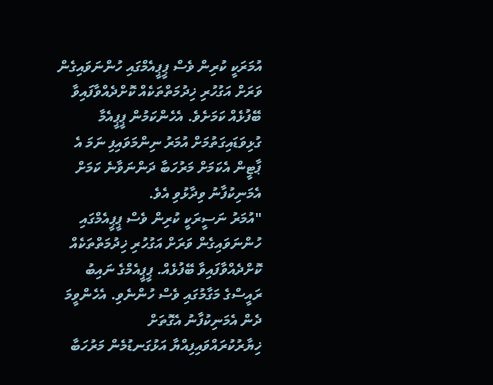އުމަރަކީ ކުރިން ވެސް ޕީޕީއެމްގައި ހުންނަވައިގެން ވަރަށް އަގުހުރި ޚިދުމަތްތަކެއް ކޮށްދެއްވާފައިވާ ބޭފުޅެއް ކަމަށެވެ. އެހެންކަމުން ޕީޕީއެމާ ގުޅިވަޑައިގަތުމަށް އުމަރު ނިންމަވައިފި ނަމަ އެ ޕާޓީން އެކަމަށް މަރުހަބާ ދަންނަވާނެ ކަމަށް އެމަނިކުފާނު ވިދާޅުވި އެވެ.
"އުމަރު ނަސީރަކީ ކުރިން ވެސް ޕީޕީއެމްގައި ހުންނަވައިގެން ވަރަށް އަގުހުރި ޚިދުމަތްތަކެއް ކޮށްދެއްވާފައިވާ ބޭފުޅެއް. ޕީޕީއެމްގެ ނައިބު ރައީސްގެ މަގާމުގައި ވެސް ހުންނެވި. އެހެންވީމަ ދެން އެމަނިކުފާނު އެގޮތަށް ޚިޔާރުކުރައްވައިފިއްޔާ އަޅުގަނޑުމެން މަރުހަބާ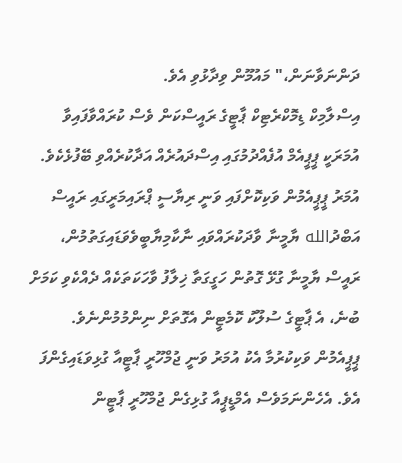ދަންނަވާނަން،" މައުމޫން ވިދާޅުވި އެވެ.
އިސްލާމިކް ޑިމޮކްރެޓިކް ޕާޓީގެ ރައީސްކަން ވެސް ކުރައްވާފައިވާ އުމަރަކީ ޕީޕީއެމް އުފެއްދުމުގައި އިސްދައުރެއް އަދާކުރެއްވި ބޭފުޅެކެވެ. އުމަރު ޕީޕީއެމުން ވަކިކޮށްފައި ވަނީ ރިޔާސީ ޕްރައިމަރީގައި ރައީސް އަބްދުالله ޔާމީނާ ވާދަކުރައްވައި ނާކާމިޔާބީވެވަޑައިގަތުމުން، ރައީސް ޔާމީނާ ގުޅޭ ގޮތުން ހަގީގަތާ ޚިލާފު ވާހަކަތަކެއް ދެއްކެވި ކަމަށް ބުނެ، އެ ޕާޓީގެ ސުލޫކު ކޮމެޓީން އެގޮތަށް ނިންމުމުންނެވެ.
ޕީޕީއެމުން ވަކިކުރުމާ އެކު އުމަރު ވަނީ ޖުމްހޫރީ ޕާޓީއާ ގުޅިވަޑައިގެންފަ އެވެ. އެހެންނަމަވެސް އެމްޑީޕީއާ ގުޅިގެން ޖުމްހޫރީ ޕާޓީން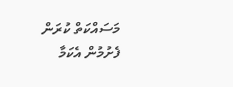މަސައްކަތް ކުރަން ފެށުމުން އެކަމާ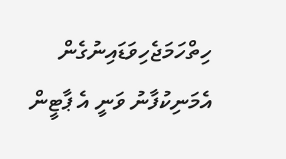ހިތްހަމަޖެހިވަޑައިނުގެން އެމަނިކުފާނު ވަނީ އެ ޕާޓީން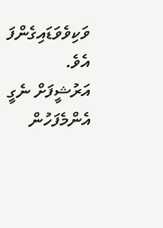ވަކިވެވަޑައިގެންފަ އެވެ.
އަރުޝީފަށް ނެގީ
އެންމެފަހުން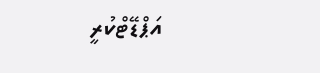އަޕްޑޭޓްކުރީ